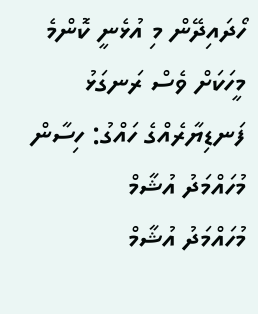ހޯދައިދޭން މި އުޅެނީ ކޮންމެ މީހަކަށް ވެސް ރަނގަޅު ފަނޑިޔާރެއްގެ ހައްގު: ހިސާން
މުހައްމަދު އުޝާމް
މުހައްމަދު އުޝާމް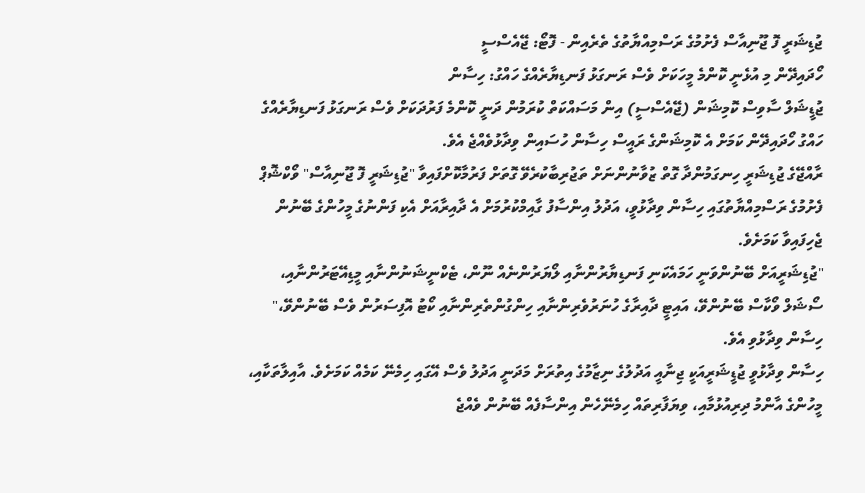ޖުޑިޝަރީ ފޮ ޖޫނިއާސް ފެށުމުގެ ރަސްމިއްޔާތުގެ ތެރެއިން - ފޮޓޯ: ޖޭއެސްސީ
ހޯދައިދޭން މި އުޅެނީ ކޮންމެ މީހަކަށް ވެސް ރަނގަޅު ފަނޑިޔާރެއްގެ ހައްގު: ހިސާން
ޖުޑީޝަލް ސާވިސް ކޮމިޝަން (ޖޭއެސްސީ) އިން މަސައްކަތް ކުރަމުން ދަނީ ކޮންމެ ފަރުދަކަށް ވެސް ރަނގަޅު ފަނޑިޔާރެއްގެ ހައްގު ހޯދައިދޭން ކަމަށް އެ ކޮމިޝަންގެ ރައީސް ހިސާން ހުސައިން ވިދާޅުވެއްޖެ އެވެ.
ރާއްޖޭގެ ޖުޑިޝަރީ ހިނގަމުންދާ ގޮތް ޒުވާނުންނަށް ތަޖުރިބާކުރެވޭ ގޮތަށް ފަރުމާކޮށްފައިވާ "ޖުޑިޝަރީ ފޮ ޖޫނިއާސް" ވޯކްޝޮޕް ފެށުމުގެ ރަސްމިއްޔާތުގައި ހިސާން ވިދާޅުވީ، އަދުލު އިންސާފު ގާއިމްކުރުމަށް އެ ދާއިރާއަށް އެކި ފަންނުގެ މީހުންގެ ބޭނުން ޖެހިފައިވާ ކަމަށެވެ.
"ޖުޑިޝަރީއަށް ބޭނުންވަނީ ހަމައެކަނި ފަނޑިޔާރުންނާއި ލޯޔަރުންނެއް ނޫން، ޓެކްނީޝަނުންނާއި މީޑިއޭޓަރުންނާއި، ސޯޝަލް ވޯކާސް ބޭނުންވޭ، އައިޓީ ދާއިރާގެ ހުނަރުވެރިންނާއި ހިންގުންތެރިންނާއި ކޯޓު އޮފިސަރުން ވެސް ބޭނުންވޭ،" ހިސާން ވިދާޅުވި އެވެ.
ހިސާން ވިދާޅުވީ ޖުޑީޝަރީއަކީ ޖިނާއީ އަދުލުގެ ނިޒާމުގެ އިތުރަށް މަދަނީ އަދުލު ވެސް އޭގައި ހިމެނޭ ކަމެއް ކަމަށެވެ. އާއިލާތަކާއި، މީހުންގެ އާންމު ދިރިއުޅުމާއި، ވިޔަފާރިތައް ހިމެނޭހެން އިންސާފެއް ބޭނުން ވެއްޖެ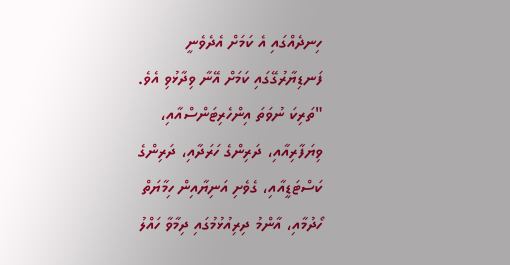ހިނދެއްގައި އެ ކަމަށް އެދެވެނީ ފަނޑިޔާރުގޭގައި ކަމަށް އޭނާ ވިދާޅުވި އެވެ.
"ތަރިކަ ނުވަތަ އިންހެރިޓަންސްއާއި، ވިޔަފާރިއާއި، ދަރިންގެ ހަރަދާއި، ދަރިންގެ ކަސްޓަޑީއާއި، ގެވެށި އަނިޔާއިން ހިމާޔަތް ހޯދުމާއި، އާންމު ދިރިއުޅުމުގައި ދިމާވާ ހައްލު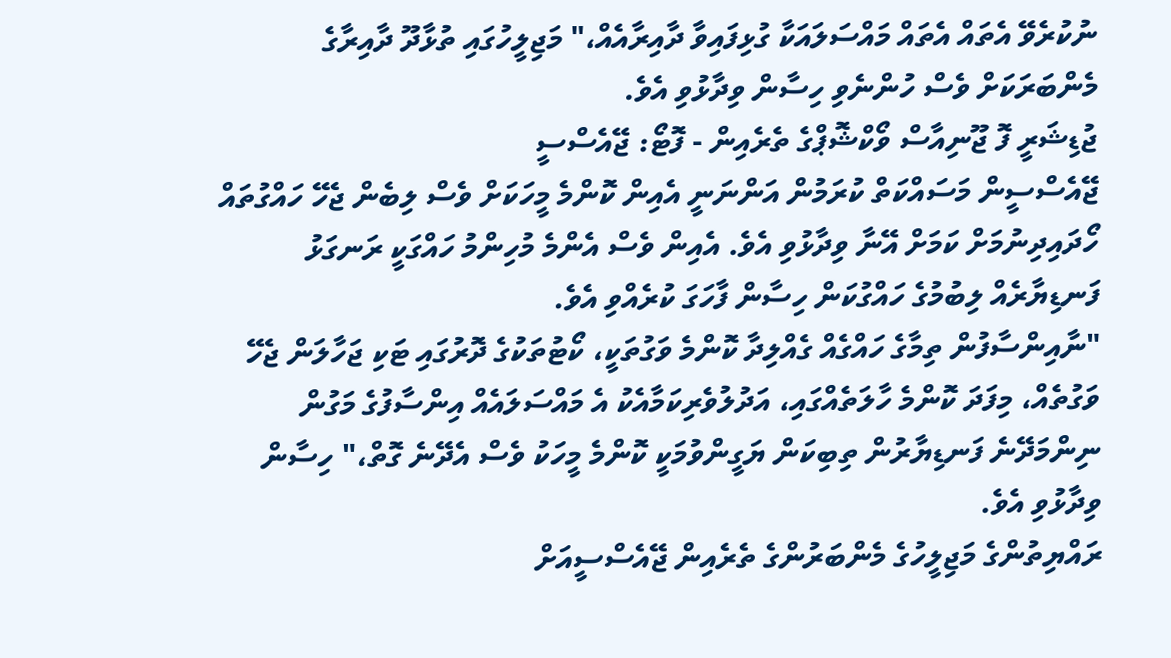ނުކުރެވޭ އެތައް އެތައް މައްސަލައަކާ ގުޅިފައިވާ ދާއިރާއެއް،" މަޖިލީހުގައި ތުޅާދޫ ދާއިރާގެ މެންބަރަކަށް ވެސް ހުންނެވި ހިސާން ވިދާޅުވި އެވެ.
ޖުޑިޝަރީ ފޮ ޖޫނިއާސް ވޯކްޝޮޕްގެ ތެރެއިން - ފޮޓޯ: ޖޭއެސްސީ
ޖޭއެސްސީން މަސައްކަތް ކުރަމުން އަންނަނީ އެއިން ކޮންމެ މީހަކަށް ވެސް ލިބެން ޖެހޭ ހައްގުތައް ހޯދައިދިނުމަށް ކަމަށް އޭނާ ވިދާޅުވި އެވެ. އެއިން ވެސް އެންމެ މުހިންމު ހައްގަކީ ރަނގަޅު ފަނޑިޔާރެއް ލިބުމުގެ ހައްގުކަން ހިސާން ފާހަގަ ކުރެއްވި އެވެ.
"ނާއިންސާފުން ތިމާގެ ހައްގެއް ގެއްލިދާ ކޮންމެ ވަގުތަކީ، ކޯޓުތަކުގެ ދޮރުގައި ޓަކި ޖަހާލަން ޖެހޭ ވަގުތެއް، މިފަދަ ކޮންމެ ހާލަތެއްގައި، އަދުލުވެރިކަމާއެކު އެ މައްސަލައެއް އިންސާފުގެ މަގުން ނިންމަދޭނެ ފަނޑިޔާރުން ތިބިކަން ޔަގީންވުމަކީ ކޮންމެ މީހަކު ވެސް އެދޭނެ ގޮތް،" ހިސާން ވިދާޅުވި އެވެ.
ރައްޔިތުންގެ މަޖިލީހުގެ މެންބަރުންގެ ތެރެއިން ޖޭއެސްސީއަށް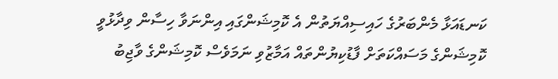ކަނޑައަޅާ މެންބަރުގެ ހައިސިއްޔަތުން އެ ކޮމިޝަންގައި އިންނަވާ ހިސާން ވިދާޅުވީ ކޮމިޝަންގެ މަސައްކަތަށް ފާޑުކިޔުންތައް އަމާޒުވި ނަމަވެސް ކޮމިޝަންގެ ވާޖިބު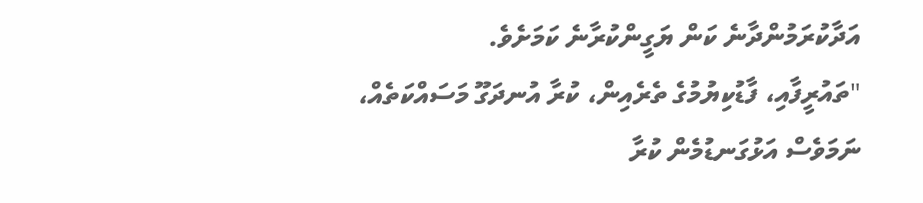އަދާކުރަމުންދާނެ ކަން ޔަގީންކުރާނެ ކަމަށެވެ.
"ތައުރީފާއި، ފާޑުކިޔުމުގެ ތެރެއިން، ކުރާ އުނދަގޫ މަސައްކަތެއް، ނަމަވެސް އަޅުގަނޑުމެން ކުރާ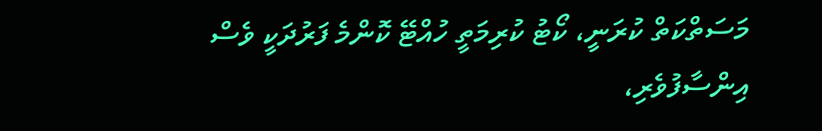މަސަތްކަތް ކުރަނީ، ކޯޓު ކުރިމަތީ ހުއްޓޭ ކޮންމެ ފަރުދަކީ ވެސް އިންސާފުވެރި،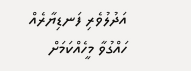އަދުލުވެރި ފަނޑިޔާރެއް ހައްގުވާ މީހެއްކަމަށް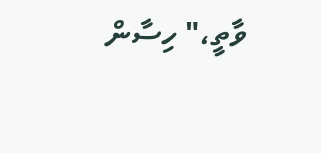ވާތީ،" ހިސާން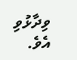ވިދާޅުވި އެވެ.